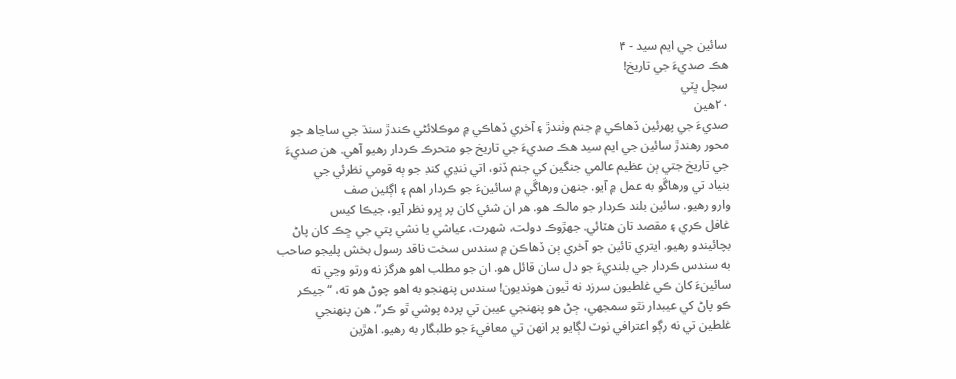سائين جي ايم سيد - ۴
هڪ صديءَ جي تاريخ!
سچل ڀٽي
۲۰هين
صديءَ جي پهرئين ڏهاڪي ۾ جنم وٺندڙ ۽ آخري ڏهاڪي ۾ موڪلائڻي ڪندڙ سنڌ جي ساڃاھ جو
محور رهندڙ سائين جي ايم سيد هڪ صديءَ جي تاريخ جو متحرڪ ڪردار رهيو آهي. هن صديءَ
جي تاريخ جتي ٻن عظيم عالمي جنگين کي جنم ڏنو، اتي ننڍي کنڊ جو ٻه قومي نظرئي جي
بنياد تي ورهاڱو به عمل ۾ آيو. جنهن ورهاڱي ۾ سائينءَ جو ڪردار اهم ۽ اڳئين صف
وارو رهيو. سائين بلند ڪردار جو مالڪ هو. هر ان شئي کان پر ڀرو نظر آيو، جيڪا کيس
غافل ڪري ۽ مقصد تان هٽائي. جهڙوڪ دولت، شهرت، عياشي يا نشي پتي جي ڇڪ کان پاڻ
بچائيندو رهيو. ايتري تائين جو آخري ٻن ڏهاڪن ۾ سندس سخت ناقد رسول بخش پليجو صاحب
به سندس ڪردار جي بلنديءَ جو دل سان قائل هو. ان جو مطلب اهو هرگز نه ورتو وڃي ته
سائينءَ کان ڪي غلطيون سرزد نه ٿيون هونديون! سندس پنهنجو به اهو چوڻ هو ته، “جيڪر
ڪو پاڻ کي عيبدار نٿو سمجهي، ڄڻ هو پنهنجي عيبن تي پرده پوشي ٿو ڪر”. هن پنهنجي
غلطين تي نه رڳو اعترافي نوٽ لڳايو پر انهن تي معافيءَ جو طلبگار به رهيو. اهڙين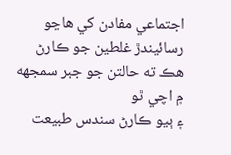اجتماعي مفادن کي هاڃو رسائيندڙ غلطين جو ڪارڻ هڪ ته حالتن جو جبر سمجهه ۾ اچي ٿو
۽ ٻيو ڪارڻ سندس طبيعت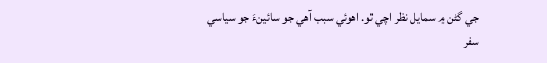جي گڻن ۾ سمايل نظر اچي ٿو. اهوئي سبب آهي جو سائينءَ جو سياسي
سفر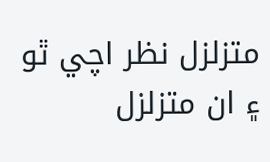متزلزل نظر اچي ٿو ۽ ان متزلزل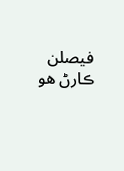فيصلن ڪارڻ هو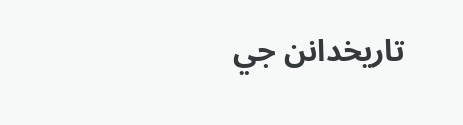تاريخدانن جي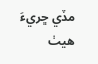مڏي ڇريءَ هيٺ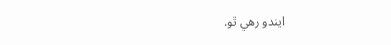ايندو رهي ٿو.